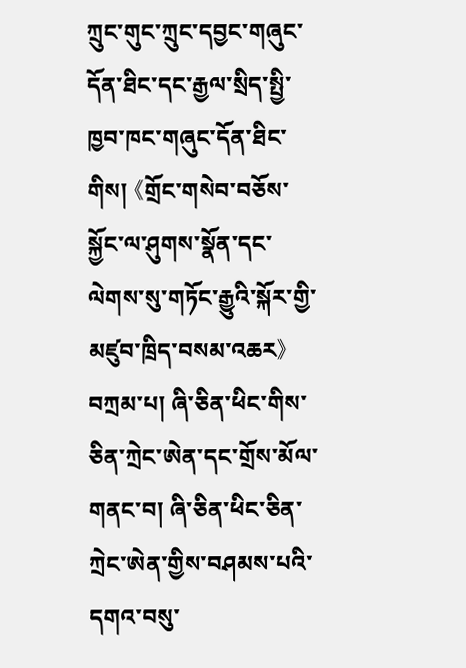ཀྲུང་གུང་ཀྲུང་དབྱང་གཞུང་དོན་ཐིང་དང་རྒྱལ་སྲིད་སྤྱི་ཁྱབ་ཁང་གཞུང་དོན་ཐིང་གིས། 《གྲོང་གསེབ་བཅོས་སྐྱོང་ལ་ཤུགས་སྣོན་དང་ལེགས་སུ་གཏོང་རྒྱུའི་སྐོར་གྱི་མཛུབ་ཁྲིད་བསམ་འཆར》བཀྲམ་པ། ཞི་ཅིན་ཕིང་གིས་ཅིན་ཀྲེང་ཨེན་དང་གྲོས་མོལ་གནང་བ། ཞི་ཅིན་ཕིང་ཅིན་ཀྲེང་ཨེན་གྱིས་བཤམས་པའི་དགའ་བསུ་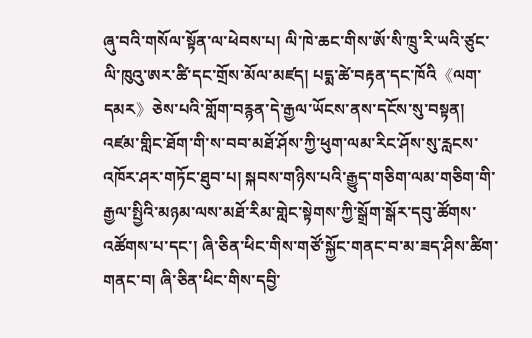ཞུ་བའི་གསོལ་སྟོན་ལ་ཕེབས་པ། ལི་ཁེ་ཆང་གིས་ཨོ་སི་ཁྲུ་རི་ཡའི་ཙུང་ལི་ཁུའུ་ཨར་ཚི་དང་གྲོས་མོལ་མཛད། པདྨ་ཚེ་བརྟན་དང་ཁོའི《ལག་དམར》ཅེས་པའི་གློག་བརྙན་དེ་རྒྱལ་ཡོངས་ནས་དངོས་སུ་བསྟན། འཛམ་གླིང་ཐོག་གི་ས་བབ་མཐོ་ཤོས་ཀྱི་ཕུག་ལམ་རིང་ཤོས་སུ་རླངས་འཁོར་ཤར་གཏོང་ཐུབ་པ། སྐབས་གཉིས་པའི་རྒྱུད་གཅིག་ལམ་གཅིག་གི་རྒྱལ་སྤྱིའི་མཉམ་ལས་མཐོ་རིམ་གླེང་སྟེགས་ཀྱི་སྒྲོག་སྒོར་དབུ་ཚོགས་འཚོགས་པ་དང་། ཞི་ཅིན་ཕིང་གིས་གཙོ་སྐྱོང་གནང་བ་མ་ཟད་ཤིས་ཚིག་གནང་བ། ཞི་ཅིན་ཕིང་གིས་དབྱི་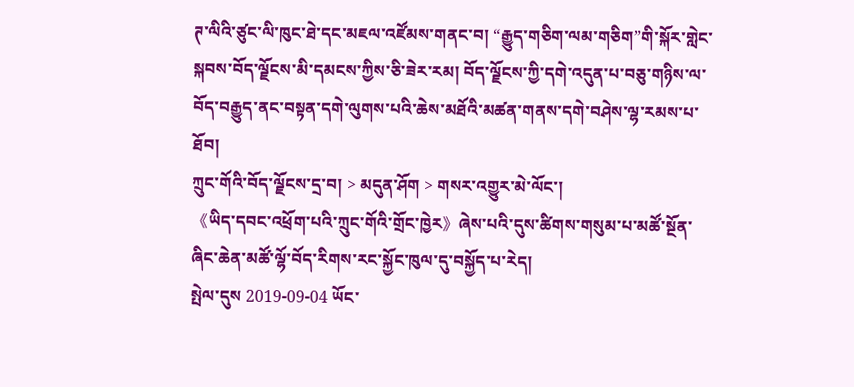ཊ་ལིའི་ཙུང་ལི་ཁུང་ཐེ་དང་མཇལ་འཛོམས་གནང་བ། “རྒྱུད་གཅིག་ལམ་གཅིག”གི་སྐོར་གླེང་སྐབས་བོད་ལྗོངས་མི་དམངས་ཀྱིས་ཅི་ཟེར་རམ། བོད་ལྗོངས་ཀྱི་དགེ་འདུན་པ་བཅུ་གཉིས་ལ་བོད་བརྒྱུད་ནང་བསྟན་དགེ་ལུགས་པའི་ཆེས་མཐོའི་མཚན་གནས་དགེ་བཤེས་ལྷ་རམས་པ་ཐོབ།
ཀྲུང་གོའི་བོད་ལྗོངས་དྲ་བ། > མདུན་ཤོག > གསར་འགྱུར་མེ་ལོང་།
《ཡིད་དབང་འཕྲོག་པའི་ཀྲུང་གོའི་གྲོང་ཁྱེར》ཞེས་པའི་དུས་ཚིགས་གསུམ་པ་མཚོ་སྔོན་ཞིང་ཆེན་མཚོ་ལྷོ་བོད་རིགས་རང་སྐྱོང་ཁུལ་དུ་བསྐྱོད་པ་རེད།
སྤེལ་དུས 2019-09-04 ཡོང་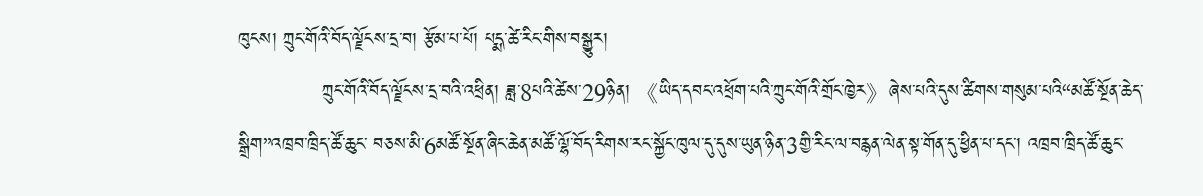ཁུངས། ཀྲུང་གོའི་བོད་ལྗོངས་དྲ་བ། རྩོམ་པ་པོ། པདྨ་ཚེ་རིང་གིས་བསྒྱུར།
             ཀྲུང་གོའི་བོད་ལྗོངས་དྲ་བའི་འཕྲིན། ཟླ་8པའི་ཚེས་29ཉིན། 《ཡིད་དབང་འཕྲོག་པའི་ཀྲུང་གོའི་གྲོང་ཁྱེར》ཞེས་པའི་དུས་ཚིགས་གསུམ་པའི“མཚོ་སྔོན་ཆེད་སྒྲིག”འཁྲབ་ཁྲིད་ཚོ་ཆུང་ བཅས་མི་6མཚོ་སྔོན་ཞིང་ཆེན་མཚོ་ལྷོ་བོད་རིགས་རང་སྐྱོང་ཁུལ་དུ་དུས་ཡུན་ཉིན་3གྱི་རིང་ལ་བརྙན་ལེན་སྟ་གོན་དུ་ཕྱིན་པ་དང་། འཁྲབ་ཁྲིད་ཚོ་ཆུང་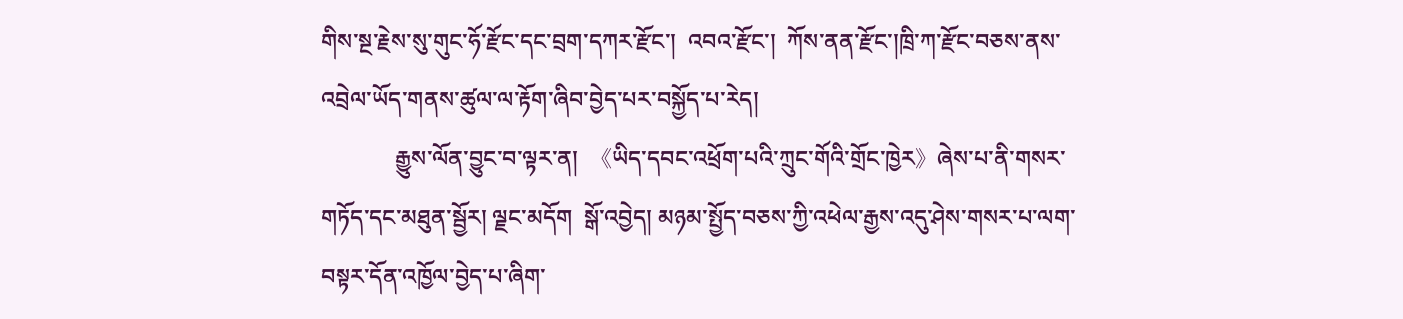གིས་སྔ་རྗེས་སུ་གུང་ཧོ་རྫོང་དང་བྲག་དཀར་རྫོང་།  འབའ་རྫོང་།  ཀོས་ནན་རྫོང་།ཁྲི་ཀ་རྫོང་བཅས་ནས་འབྲེལ་ཡོད་གནས་ཚུལ་ལ་རྟོག་ཞིབ་བྱེད་པར་བསྐྱོད་པ་རེད།
             རྒྱུས་ལོན་བྱུང་བ་ལྟར་ན།  《ཡིད་དབང་འཕྲོག་པའི་ཀྲུང་གོའི་གྲོང་ཁྱེར》ཞེས་པ་ནི་གསར་གཏོད་དང་མཐུན་སྦྱོར། ལྗང་མདོག  སྒོ་འབྱེད། མཉམ་སྤྱོད་བཅས་ཀྱི་འཕེལ་རྒྱས་འདུ་ཤེས་གསར་པ་ལག་བསྟར་དོན་འཁྱོལ་བྱེད་པ་ཞིག་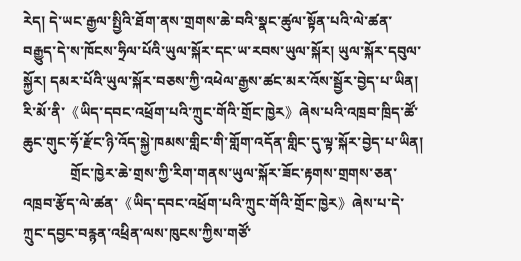རེད། དེ་ཡང་རྒྱལ་སྤྱིའི་ཐོག་ནས་གྲགས་ཆེ་བའི་སྣང་ཚུལ་སྟོན་པའི་ལེ་ཚན་བརྒྱུད་དེ་ས་ཁོངས་ཧྲིལ་པོའི་ཡུལ་སྐོར་དང་ཡ་རབས་ཡུལ་སྐོར། ཡུལ་སྐོར་དབུལ་སྐྱོར། དམར་པོའི་ཡུལ་སྐོར་བཅས་ཀྱི་འཕེལ་རྒྱས་ཚང་མར་འོས་སྦྱོར་བྱེད་པ་ཡིན།
རི་མོ་ནི་《ཡིད་དབང་འཕྲོག་པའི་ཀྲུང་གོའི་གྲོང་ཁྱེར》ཞེས་པའི་འཁྲབ་ཁྲིད་ཚོ་ཆུང་གུང་ཧོ་རྫོང་ཉི་འོད་སྐྱེ་ཁམས་གླིང་གི་གློག་འདོན་གླིང་དུ་ལྟ་སྐོར་བྱེད་པ་ཡིན།
             གྲོང་ཁྱེར་ཆེ་གྲས་ཀྱི་རིག་གནས་ཡུལ་སྐོར་ཟོང་རྟགས་གྲགས་ཅན་འཁྲབ་རྩོད་ལེ་ཚན་《ཡིད་དབང་འཕྲོག་པའི་ཀྲུང་གོའི་གྲོང་ཁྱེར》ཞེས་པ་དེ་ཀྲུང་དབྱང་བརྙན་འཕྲིན་ལས་ཁུངས་ཀྱིས་གཙོ་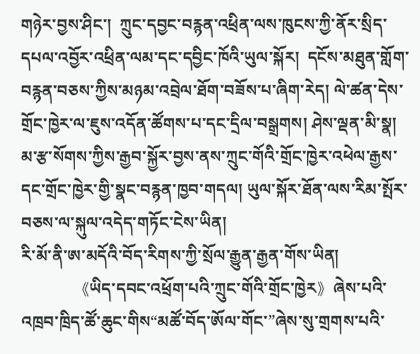གཉེར་བྱས་ཤིང་།  ཀྲུང་དབྱང་བརྙན་འཕྲིན་ལས་ཁུངས་ཀྱི་ནོར་སྲིད་དཔལ་འབྱོར་འཕྲིན་ལམ་དང་དབྱིང་ཁོའི་ཡུལ་སྐོར།  དངོས་མཐུན་གློག་བརྙན་བཅས་ཀྱིས་མཉམ་འབྲེལ་ཐོག་བཟོས་པ་ཞིག་རེད། ལེ་ཚན་དེས་གྲོང་ཁྱེར་ལ་ཇུས་འདོན་ཚོགས་པ་དང་དྲིལ་བསྒྲགས། ཤེས་ལྡན་མི་སྣ། མ་རྩ་སོགས་ཀྱིས་རྒྱབ་སྐྱོར་བྱས་ནས་ཀྲུང་གོའི་གྲོང་ཁྱེར་འཕེལ་རྒྱས་དང་གྲོང་ཁྱེར་གྱི་སྣང་བརྙན་ཁྱབ་གདལ། ཡུལ་སྐོར་ཐོན་ལས་རིམ་སྤོར་བཅས་ལ་སྐུལ་འདེད་གཏོང་ངེས་ཡིན།
རི་མོ་ནི་ཨ་མདོའི་བོད་རིགས་ཀྱི་སྲོལ་རྒྱུན་རྒྱན་གོས་ཡིན།
             《ཡིད་དབང་འཕྲོག་པའི་ཀྲུང་གོའི་གྲོང་ཁྱེར》ཞེས་པའི་འཁྲབ་ཁྲིད་ཚོ་ཆུང་གིས“མཚོ་བོད་ཨོལ་གོང་”ཞེས་སུ་གྲགས་པའི་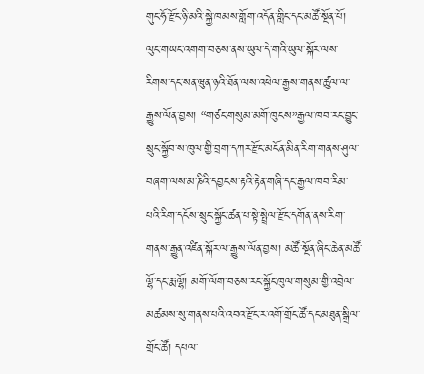གུང་ཧོ་རྫོང་ཉི་མའི་སྐྱེ་ཁམས་གློག་འདོན་གླིང་དང་མཚོ་སྔོན་པོ།  ལུང་གཡང་འགག་བཅས་ནས་ཡུལ་དེ་གའི་ཡུལ་སྐོར་ལས་རིགས་དང་སན་ཝུན་ཉའི་ཐོན་ལས་འཕེལ་རྒྱས་གནས་ཚུལ་ལ་རྒྱུས་ལོན་བྱས། “གཙང་གསུམ་མགོ་ཁུངས”རྒྱལ་ཁབ་རང་བྱུང་སྲུང་སྐྱོབ་ས་ཁུལ་གྱི་བྲག་དཀར་རྫོང་མངོན་མིན་རིག་གནས་ཤུལ་བཞག་ལས་མ་ཎིའི་དབྱངས་རྟའི་རྟེན་གཞི་དང་རྒྱལ་ཁབ་རིམ་པའི་རིག་དངོས་སྲུང་སྐྱོང་ཚན་པ་སྟེ་སྤྲེལ་རྫོང་དགོན་ནས་རིག་གནས་རྒྱུན་འཛིན་སྐོར་ལ་རྒྱུས་ལོན་བྱས། མཚོ་སྔོན་ཞིང་ཆེན་མཚོ་ལྷོ་དང་རྨ་ལྷོ། མགོ་ལོག་བཅས་རང་སྐྱོང་ཁུལ་གསུམ་གྱི་འབྲེལ་མཚམས་སུ་གནས་པའི་འབའ་རྫོང་ར་འགོ་གྲོང་ཚོ་དང་མཐུན་སྒྲིལ་གྲོང་ཚོ། དཔལ་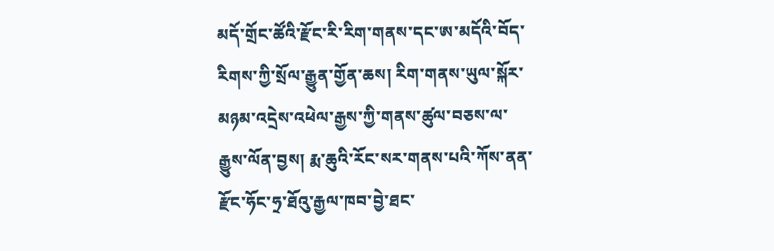མདོ་གྲོང་ཚོའི་རྫོང་རི་རིག་གནས་དང་ཨ་མདོའི་བོད་རིགས་ཀྱི་སྲོལ་རྒྱུན་གྱོན་ཆས། རིག་གནས་ཡུལ་སྐོར་མཉམ་འདྲེས་འཕེལ་རྒྱས་ཀྱི་གནས་ཚུལ་བཅས་ལ་རྒྱུས་ལོན་བྱས། རྨ་ཆུའི་རོང་སར་གནས་པའི་ཀོས་ནན་རྫོང་ཧོང་ཧྲ་ཐོའུ་རྒྱལ་ཁབ་བྱེ་ཐང་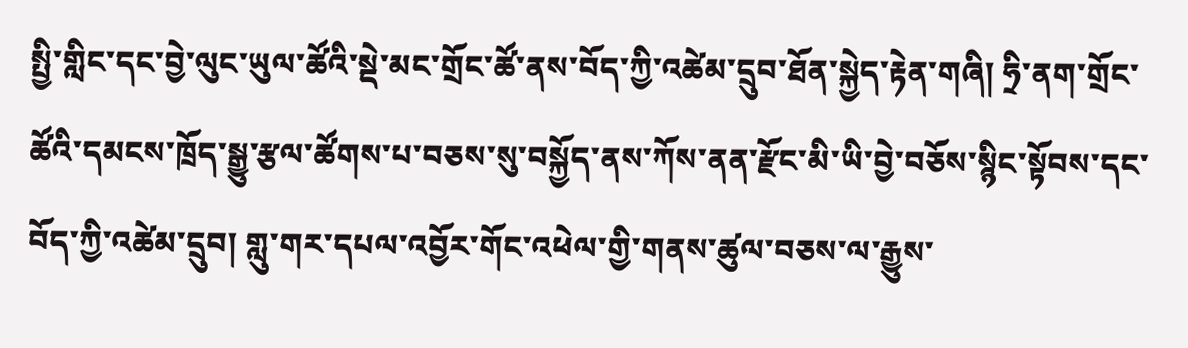སྤྱི་གླིང་དང་བྱེ་ལུང་ཡུལ་ཚོའི་སྡེ་མང་གྲོང་ཚོ་ནས་བོད་ཀྱི་འཚེམ་དྲུབ་ཐོན་སྐྱེད་རྟེན་གཞི། ཧྲི་ནག་གྲོང་ཚོའི་དམངས་ཁྲོད་སྒྱུ་རྩལ་ཚོགས་པ་བཅས་སུ་བསྐྱོད་ནས་ཀོས་ནན་རྫོང་མི་ཡི་བྱེ་བཅོས་སྙིང་སྟོབས་དང་བོད་ཀྱི་འཚེམ་དྲུབ། གླུ་གར་དཔལ་འབྱོར་གོང་འཕེལ་གྱི་གནས་ཚུལ་བཅས་ལ་རྒྱུས་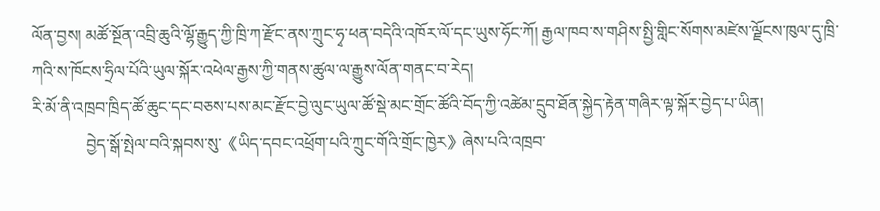ལོན་བྱས། མཚོ་སྔོན་འབྲི་ཆུའི་ལྷོ་རྒྱུད་ཀྱི་ཁྲི་ཀ་རྫོང་ནས་ཀྲུང་ཧྭ་ཕན་བདེའི་འཁོར་ལོ་དང་ཡུས་ཧོང་ཀོ། རྒྱལ་ཁབ་ས་གཤིས་སྤྱི་གླིང་སོགས་མཛེས་ལྗོངས་ཁུལ་དུ་ཁྲི་ཀའི་ས་ཁོངས་ཧྲིལ་པོའི་ཡུལ་སྐོར་འཕེལ་རྒྱས་ཀྱི་གནས་ཚུལ་ལ་རྒྱུས་ལོན་གནང་བ་རེད།
རི་མོ་ནི་འཁྲབ་ཁྲིད་ཚོ་ཆུང་དང་བཅས་པས་མང་རྫོང་བྱེ་ལུང་ཡུལ་ཚོ་སྡེ་མང་གྲོང་ཚོའི་བོད་ཀྱི་འཚེམ་དྲུབ་ཐོན་སྐྱེད་རྟེན་གཞིར་ལྟ་སྐོར་བྱེད་པ་ཡིན།
             བྱེད་སྒོ་སྤེལ་བའི་སྐབས་སུ་《ཡིད་དབང་འཕྲོག་པའི་ཀྲུང་གོའི་གྲོང་ཁྱེར》ཞེས་པའི་འཁྲབ་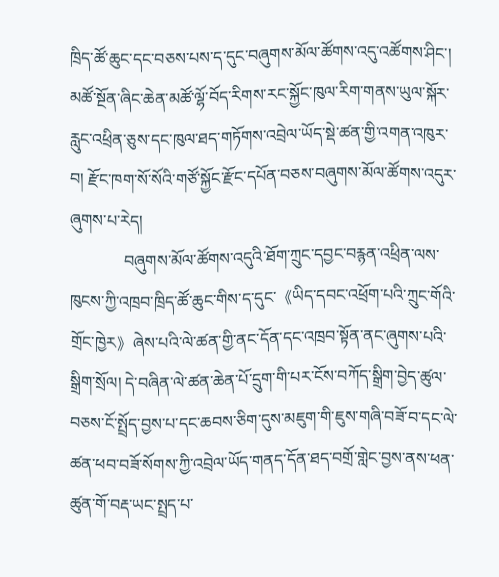ཁྲིད་ཚོ་ཆུང་དང་བཅས་པས་ད་དུང་བཞུགས་མོལ་ཚོགས་འདུ་འཚོགས་ཤིང་། མཚོ་སྔོན་ཞིང་ཆེན་མཚོ་ལྷོ་བོད་རིགས་རང་སྐྱོང་ཁུལ་རིག་གནས་ཡུལ་སྐོར་རླུང་འཕྲིན་ཅུས་དང་ཁུལ་ཐད་གཏོགས་འབྲེལ་ཡོད་སྡེ་ཚན་གྱི་འགན་འཁུར་བ། རྫོང་ཁག་སོ་སོའི་གཙོ་སྐྱོང་རྫོང་དཔོན་བཅས་བཞུགས་མོལ་ཚོགས་འདུར་ཞུགས་པ་རེད།
             བཞུགས་མོལ་ཚོགས་འདུའི་ཐོག་ཀྲུང་དབྱང་བརྙན་འཕྲིན་ལས་ཁུངས་ཀྱི་འཁྲབ་ཁྲིད་ཚོ་ཆུང་གིས་ད་དུང་《ཡིད་དབང་འཕྲོག་པའི་ཀྲུང་གོའི་གྲོང་ཁྱེར》ཞེས་པའི་ལེ་ཚན་གྱི་ནང་དོན་དང་འཁྲབ་སྟོན་ནང་ཞུགས་པའི་སྒྲིག་སྲོལ། དེ་བཞིན་ལེ་ཚན་ཆེན་པོ་དྲུག་གི་པར་ངོས་བཀོད་སྒྲིག་བྱེད་ཚུལ་བཅས་ངོ་སྤྲོད་བྱས་པ་དང་ཆབས་ཅིག་དུས་མཇུག་གི་ཇུས་གཞི་བཟོ་བ་དང་ལེ་ཚན་ཕབ་བཟོ་སོགས་ཀྱི་འབྲེལ་ཡོད་གནད་དོན་ཐད་བགྲོ་གླེང་བྱས་ནས་ཕན་ཚུན་གོ་བརྡ་ཡང་སྤྲད་པ་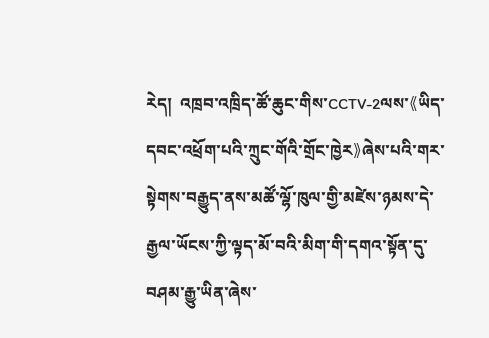རེད།  འཁྲབ་འཁྲིད་ཚོ་ཆུང་གིས་CCTV-2ལས་《ཡིད་དབང་འཕྲོག་པའི་ཀྲུང་གོའི་གྲོང་ཁྱེར》ཞེས་པའི་གར་སྟེགས་བརྒྱུད་ནས་མཚོ་ལྷོ་ཁུལ་གྱི་མཛེས་ཉམས་དེ་རྒྱལ་ཡོངས་ཀྱི་ལྟད་མོ་བའི་མིག་གི་དགའ་སྟོན་དུ་བཤམ་རྒྱུ་ཡིན་ཞེས་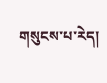གསུངས་པ་རེད།